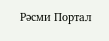Рәсми Портал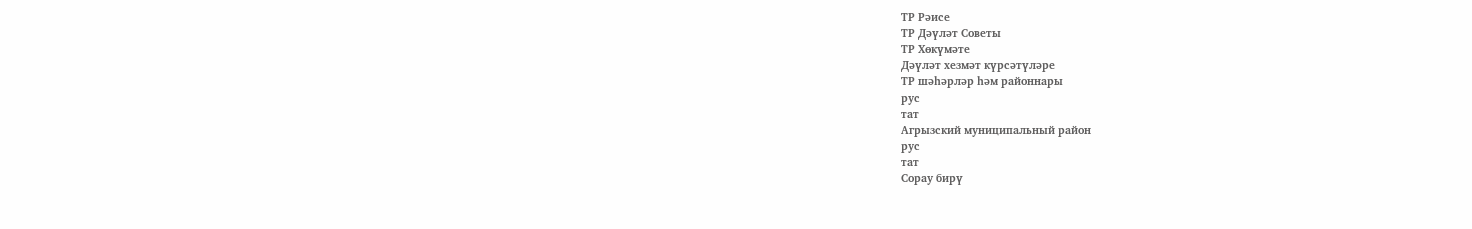ТР Рәисе
ТР Дәүләт Советы
ТР Хөкүмәте
Дәүләт хезмәт күрсәтүләре
ТР шәһәрләр һәм районнары
рус
тат
Агрызский муниципальный район
рус
тат
Сорау бирү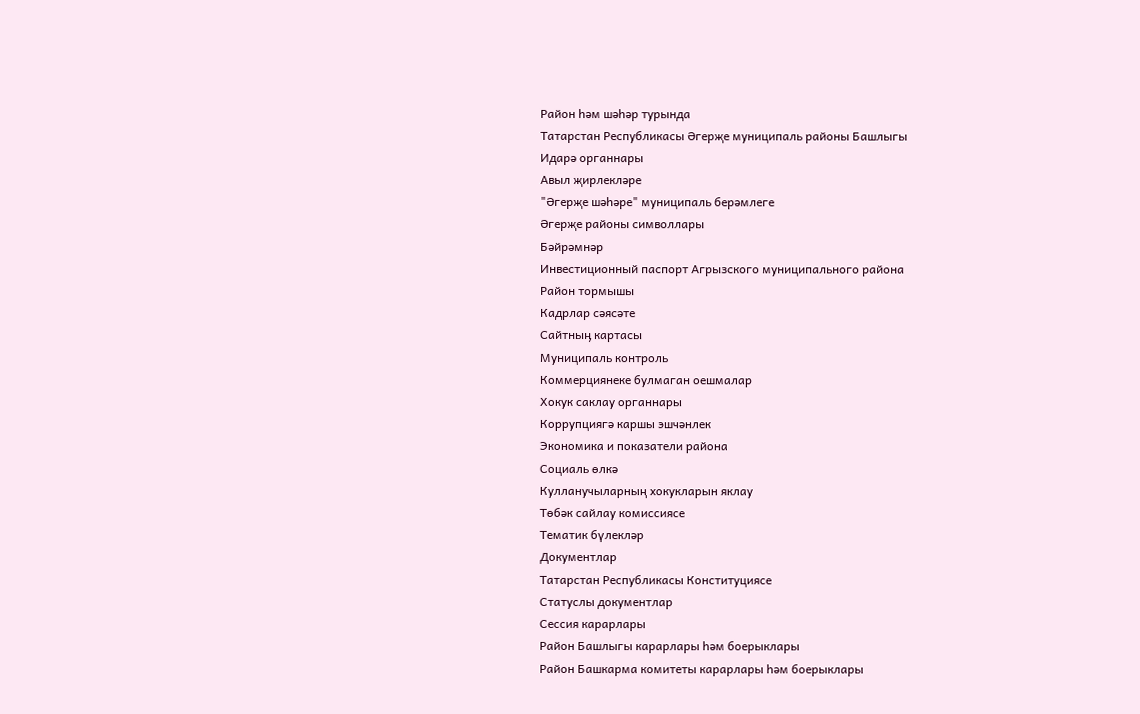Район һәм шәһәр турында
Татарстан Республикасы Әгерҗе муниципаль районы Башлыгы
Идарә органнары
Авыл җирлекләре
"Әгерҗе шәһәре" муниципаль берәмлеге
Әгерҗе районы символлары
Бәйрәмнәр
Инвестиционный паспорт Агрызского муниципального района
Район тормышы
Кадрлар сәясәте
Сайтныӊ картасы
Муниципаль контроль
Коммерциянеке булмаган оешмалар
Хокук саклау органнары
Коррупциягә каршы эшчәнлек
Экономика и показатели района
Социаль өлкә
Кулланучыларның хокукларын яклау
Төбәк сайлау комиссиясе
Тематик бүлекләр
Документлар
Татарстан Республикасы Конституциясе
Статуслы документлар
Сессия карарлары
Район Башлыгы карарлары һәм боерыклары
Район Башкарма комитеты карарлары һәм боерыклары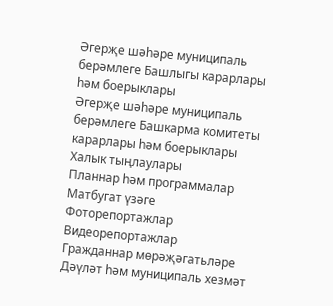Әгерҗе шәһәре муниципаль берәмлеге Башлыгы карарлары һәм боерыклары
Әгерҗе шәһәре муниципаль берәмлеге Башкарма комитеты карарлары һәм боерыклары
Халык тыңлаулары
Планнар һәм программалар
Матбугат үзәге
Фоторепортажлар
Видеорепортажлар
Гражданнар мөрәҗәгатьләре
Дәүләт һәм муниципаль хезмәт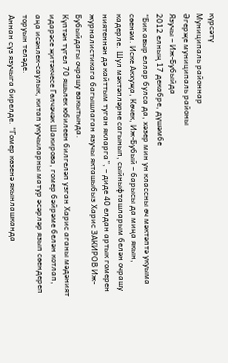күрсәтү
Муниципаль районнар
Әгерҗе муниципаль районы
Язучы – Иж-Бубыйда
2012 елның 17 декабре, дүшәмбе
“Бик авыр еллар булса да, хәзер мин ун классны өч мәктәптә укуыма сөенәм. Иске Акхуҗа, Көчек, Иж-Бубый – барысы да миңа якын, кадерле. Шул мәктәпләрне сагынып, сыйныфташларым белән очрашу ниятеннән дә кайттым туган якларга”, – диде 40 елдан артык гомерен журналистикага багышлаган язучы якташыбыз Харис ЗАКИРОВ Иж-Бубыйдагы очрашу вакытында.
Күптән түгел 70 яшьлек юбилеен билгеләп узган Харис аганы мәдәният идарәсе җитәкчесе Гөлчәчәк Шакирова, гомер бәйрәме белән котлап, аңа исәнлек-саулык, китап укучыларны матур әсәрләр язып сөендереп торуын теләде.
Аннан сүз язучыга бирелде. “Гомер көзенә якынлашканда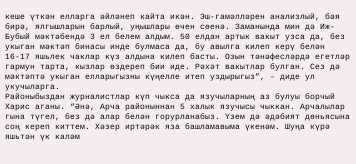кеше үткән елларга әйләнеп кайта икән. Эш-гамәлләрен анализлый, бәя бирә, ялгышларын барлый, уңышлары өчен сөенә. Заманында мин дә Иж-Бубый мәктәбендә 3 ел белем алдым. 50 елдан артык вакыт узса да, без укыган мәктәп бинасы инде булмаса да, бу авылга килеп керү белән 16-17 яшьлек чаклар күз алдына килеп басты. Озын тәнәфесләрдә егетләр гармун тарта, кызлар өздереп бии иде. Рәхәт вакытлар булган. Сез дә мәктәптә укыган елларыгызны күңелле итеп уздырыгыз”, – диде ул укучыларга.
Районыбыздан журналистлар күп чыкса да язучыларның аз булуы борчый Харис аганы. “Әнә, Арча районыннан 5 халык язучысы чыккан. Арчалылар гына түгел, без дә алар белән горурланабыз. Үзем дә әдәбият дөньясына соң кереп киттем. Хәзер иртәрәк яза башламавыма үкенәм. Шуңа күрә яшьтән үк каләм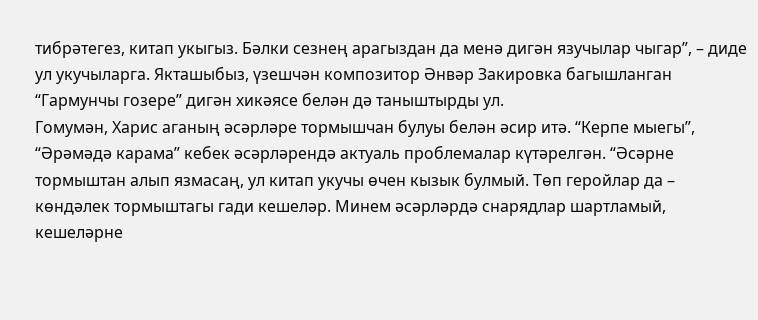тибрәтегез, китап укыгыз. Бәлки сезнең арагыздан да менә дигән язучылар чыгар”, – диде ул укучыларга. Якташыбыз, үзешчән композитор Әнвәр Закировка багышланган “Гармунчы гозере” дигән хикәясе белән дә таныштырды ул.
Гомумән, Харис аганың әсәрләре тормышчан булуы белән әсир итә. “Керпе мыегы”, “Әрәмәдә карама” кебек әсәрләрендә актуаль проблемалар күтәрелгән. “Әсәрне тормыштан алып язмасаң, ул китап укучы өчен кызык булмый. Төп геройлар да – көндәлек тормыштагы гади кешеләр. Минем әсәрләрдә снарядлар шартламый, кешеләрне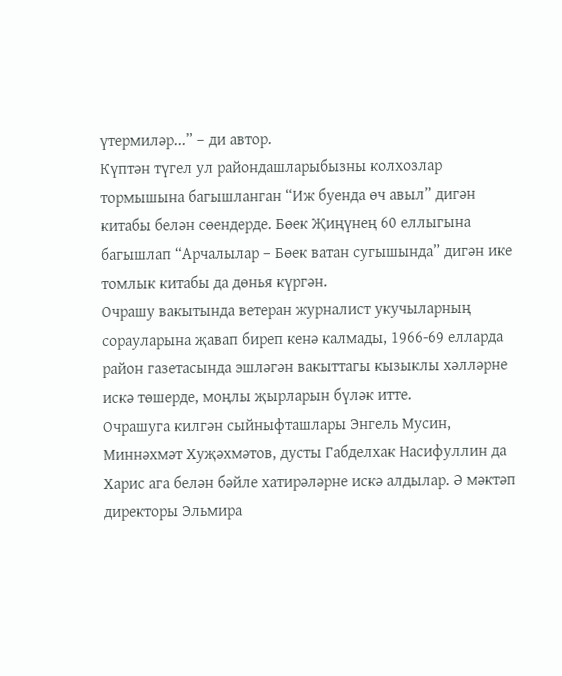үтермиләр...” – ди автор.
Күптән түгел ул райондашларыбызны колхозлар тормышына багышланган “Иж буенда өч авыл” дигән китабы белән сөендерде. Бөек Җиңүнең 60 еллыгына багышлап “Арчалылар – Бөек ватан сугышында” дигән ике томлык китабы да дөнья күргән.
Очрашу вакытында ветеран журналист укучыларның сорауларына җавап биреп кенә калмады, 1966-69 елларда район газетасында эшләгән вакыттагы кызыклы хәлләрне искә төшерде, моңлы җырларын бүләк итте.
Очрашуга килгән сыйныфташлары Энгель Мусин, Миннәхмәт Хуҗәхмәтов, дусты Габделхак Насифуллин да Харис ага белән бәйле хатирәләрне искә алдылар. Ә мәктәп директоры Эльмира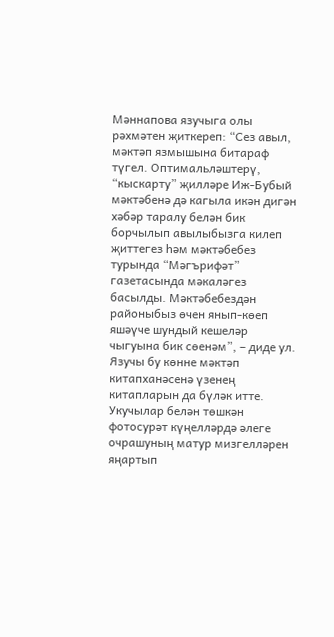Мәннапова язучыга олы рәхмәтен җиткереп: “Сез авыл, мәктәп язмышына битараф түгел. Оптимальләштерү, “кыскарту” җилләре Иж-Бубый мәктәбенә дә кагыла икән дигән хәбәр таралу белән бик борчылып авылыбызга килеп җиттегез һәм мәктәбебез турында “Мәгърифәт” газетасында мәкаләгез басылды. Мәктәбебездән районыбыз өчен янып-көеп яшәүче шундый кешеләр чыгуына бик сөенәм”, – диде ул.
Язучы бу көнне мәктәп китапханәсенә үзенең китапларын да бүләк итте. Укучылар белән төшкән фотосурәт күңелләрдә әлеге очрашуның матур мизгелләрен яңартып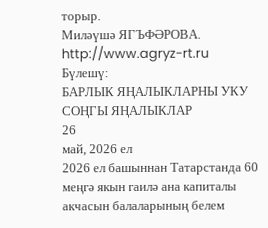торыр.
Миләүшә ЯГЪФӘРОВА.
http://www.agryz-rt.ru
Бүлешү:
БАРЛЫК ЯҢАЛЫКЛАРНЫ УКУ
СОҢГЫ ЯҢАЛЫКЛАР
26
май, 2026 ел
2026 ел башыннан Татарстанда 60 меңгә якын гаилә ана капиталы акчасын балаларының белем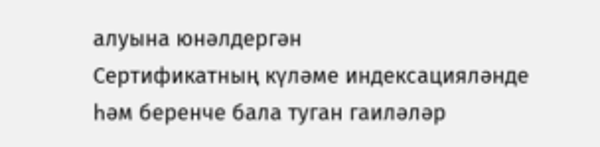алуына юнәлдергән
Сертификатның күләме индексацияләнде һәм беренче бала туган гаиләләр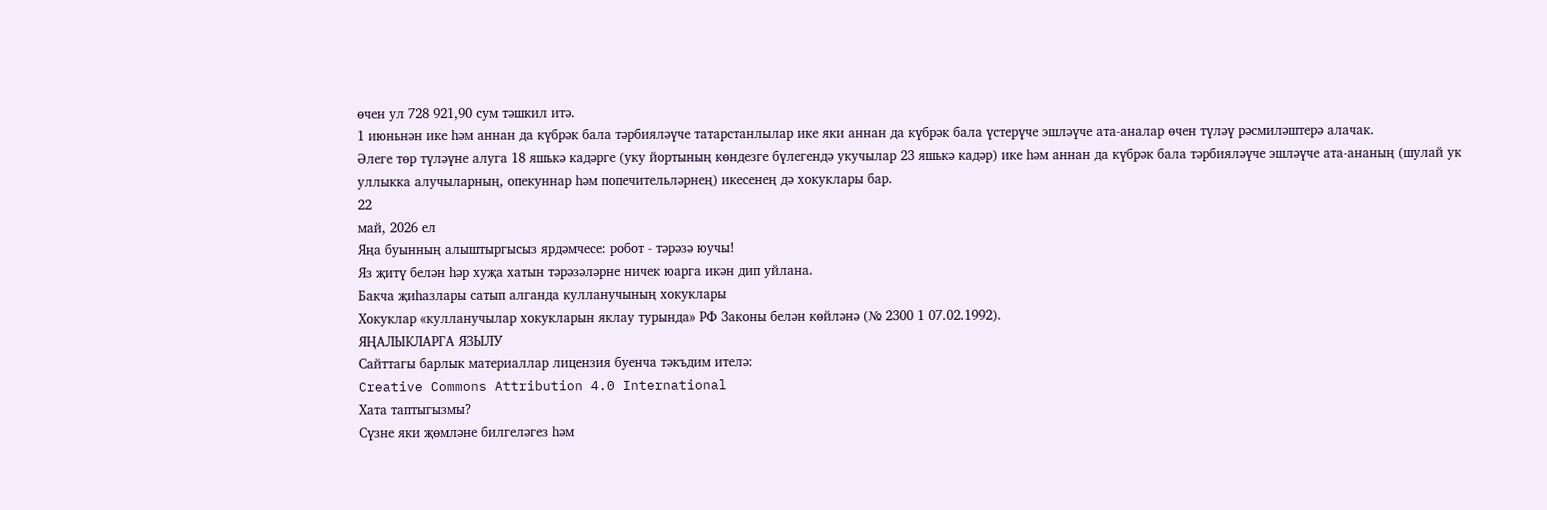өчен ул 728 921,90 сум тәшкил итә.
1 июньнән ике һәм аннан да күбрәк бала тәрбияләүче татарстанлылар ике яки аннан да күбрәк бала үстерүче эшләүче ата-аналар өчен түләү рәсмиләштерә алачак.
Әлеге төр түләүне алуга 18 яшькә кадәрге (уку йортының көндезге бүлегендә укучылар 23 яшькә кадәр) ике һәм аннан да күбрәк бала тәрбияләүче эшләүче ата-ананың (шулай ук уллыкка алучыларның, опекуннар һәм попечительләрнең) икесенең дә хокуклары бар.
22
май, 2026 ел
Яңа буынның алыштыргысыз ярдәмчесе: робот - тәрәзә юучы!
Яз җитү белән һәр хуҗа хатын тәрәзәләрне ничек юарга икән дип уйлана.
Бакча җиһазлары сатып алганда кулланучының хокуклары
Хокуклар «кулланучылар хокукларын яклау турында» РФ Законы белән көйләнә (№ 2300 1 07.02.1992).
ЯҢАЛЫКЛАРГА ЯЗЫЛУ
Сайттагы барлык материаллар лицензия буенча тәкъдим ителә:
Creative Commons Attribution 4.0 International
Хата таптыгызмы?
Сүзне яки җөмләне билгеләгез һәм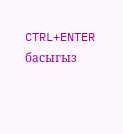CTRL+ENTER басыгыз